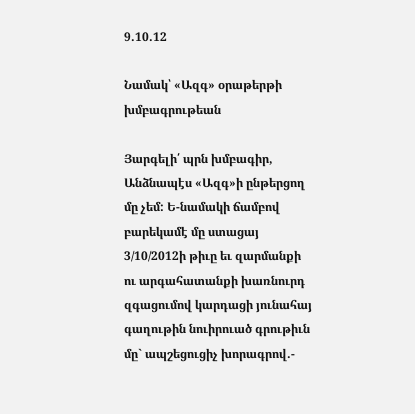9.10.12

Նամակ՝ «Ազգ» օրաթերթի խմբագրութեան

Յարգելի՛ պրն խմբագիր,
Անձնապէս «Ազգ»ի ընթերցող մը չեմ: Ե-նամակի ճամբով բարեկամէ մը ստացայ 3/10/2012ի թիւը եւ զարմանքի ու արգահատանքի խառնուրդ զգացումով կարդացի յունահայ գաղութին նուիրուած գրութիւն մը` ապշեցուցիչ խորագրով.-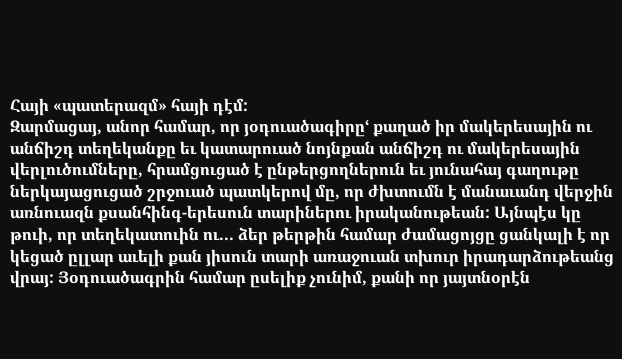Հայի «պատերազմ» հայի դէմ:
Զարմացայ, անոր համար, որ յօդուածագիրըՙ քաղած իր մակերեսային ու անճիշդ տեղեկանքը եւ կատարուած նոյնքան անճիշդ ու մակերեսային վերլուծումները, հրամցուցած է ընթերցողներուն եւ յունահայ գաղութը ներկայացուցած շրջուած պատկերով մը, որ ժխտումն է մանաւանդ վերջին առնուազն քսանհինգ-երեսուն տարիներու իրականութեան: Այնպէս կը թուի, որ տեղեկատուին ու... ձեր թերթին համար ժամացոյցը ցանկալի է որ կեցած ըլլար աւելի քան յիսուն տարի առաջուան տխուր իրադարձութեանց վրայ: Յօդուածագրին համար ըսելիք չունիմ, քանի որ յայտնօրէն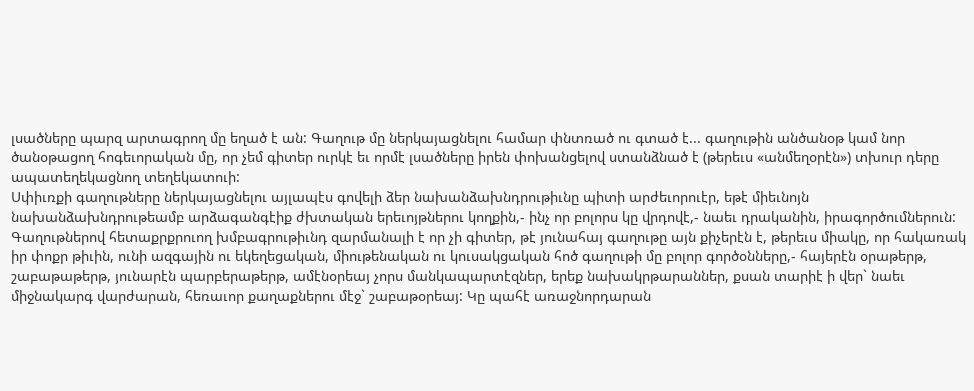լսածները պարզ արտագրող մը եղած է ան: Գաղութ մը ներկայացնելու համար փնտռած ու գտած է... գաղութին անծանօթ կամ նոր ծանօթացող հոգեւորական մը, որ չեմ գիտեր ուրկէ եւ որմէ լսածները իրեն փոխանցելով ստանձնած է (թերեւս «անմեղօրէն») տխուր դերը ապատեղեկացնող տեղեկատուի:
Սփիւռքի գաղութները ներկայացնելու այլապէս գովելի ձեր նախանձախնդրութիւնը պիտի արժեւորուէր, եթէ միեւնոյն նախանձախնդրութեամբ արձագանգէիք ժխտական երեւոյթներու կողքին,- ինչ որ բոլորս կը վրդովէ,- նաեւ դրականին, իրագործումներուն: Գաղութներով հետաքրքրուող խմբագրութիւնդ զարմանալի է որ չի գիտեր, թէ յունահայ գաղութը այն քիչերէն է, թերեւս միակը, որ հակառակ իր փոքր թիւին, ունի ազգային ու եկեղեցական, միութենական ու կուսակցական հոծ գաղութի մը բոլոր գործօնները,- հայերէն օրաթերթ, շաբաթաթերթ, յունարէն պարբերաթերթ, ամէնօրեայ չորս մանկապարտէզներ, երեք նախակրթարաններ, քսան տարիէ ի վեր` նաեւ միջնակարգ վարժարան, հեռաւոր քաղաքներու մէջ` շաբաթօրեայ: Կը պահէ առաջնորդարան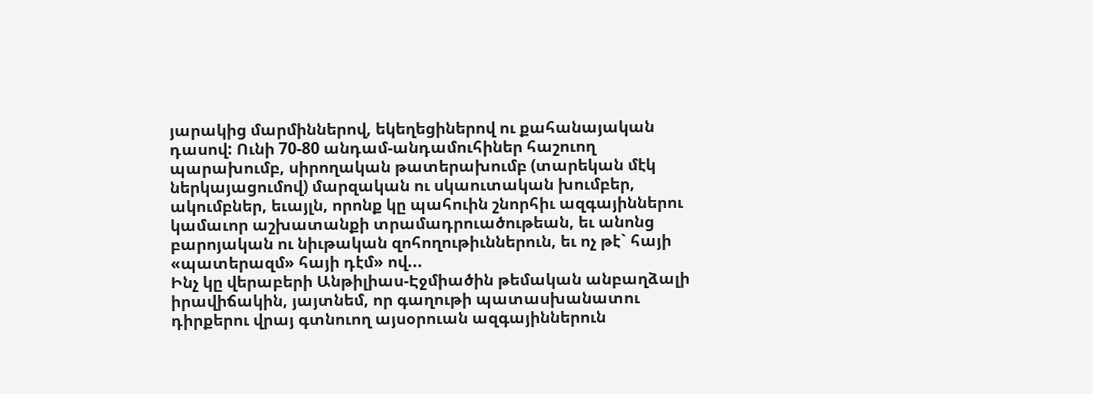յարակից մարմիններով, եկեղեցիներով ու քահանայական դասով: Ունի 70-80 անդամ-անդամուհիներ հաշուող պարախումբ, սիրողական թատերախումբ (տարեկան մէկ ներկայացումով) մարզական ու սկաուտական խումբեր, ակումբներ, եւայլն, որոնք կը պահուին շնորհիւ ազգայիններու կամաւոր աշխատանքի տրամադրուածութեան, եւ անոնց բարոյական ու նիւթական զոհողութիւններուն, եւ ոչ թէ` հայի «պատերազմ» հայի դէմ» ով...
Ինչ կը վերաբերի Անթիլիաս-Էջմիածին թեմական անբաղձալի իրավիճակին, յայտնեմ, որ գաղութի պատասխանատու դիրքերու վրայ գտնուող այսօրուան ազգայիններուն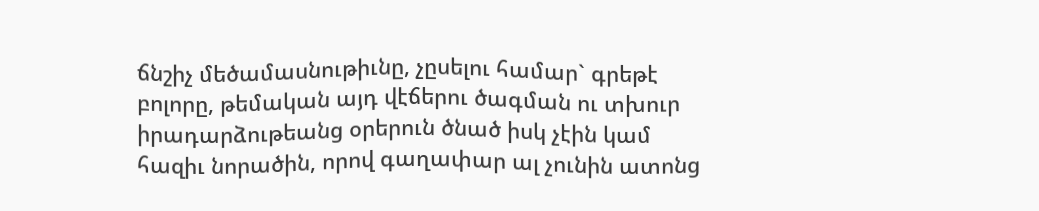ճնշիչ մեծամասնութիւնը, չըսելու համար` գրեթէ բոլորը, թեմական այդ վէճերու ծագման ու տխուր իրադարձութեանց օրերուն ծնած իսկ չէին կամ հազիւ նորածին, որով գաղափար ալ չունին ատոնց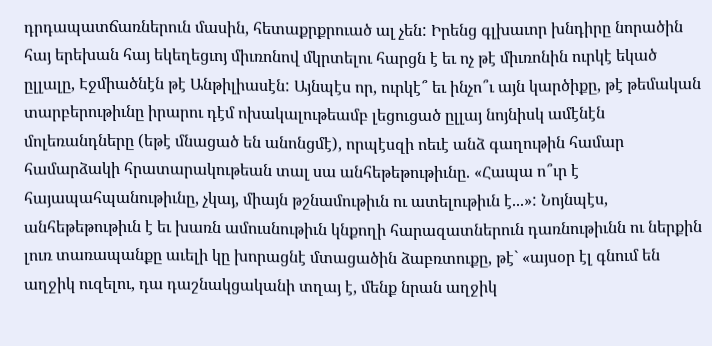դրդապատճառներուն մասին, հետաքրքրուած ալ չեն: Իրենց գլխաւոր խնդիրը նորածին հայ երեխան հայ եկեղեցւոյ միւռոնով մկրտելու հարցն է եւ ոչ թէ միւռոնին ուրկէ եկած ըլլալը, Էջմիածնէն թէ Անթիլիասէն: Այնպէս որ, ուրկէ՞ եւ ինչո՞ւ այն կարծիքը, թէ թեմական տարբերութիւնը իրարու դէմ ոխակալութեամբ լեցուցած ըլլայ նոյնիսկ ամէնէն մոլեռանդները (եթէ մնացած են անոնցմէ), որպէսզի ոեւէ անձ գաղութին համար համարձակի հրատարակութեան տալ սա անհեթեթութիւնը. «Հապա ո՞ւր է հայապահպանութիւնը, չկայ, միայն թշնամութիւն ու ատելութիւն է...»: Նոյնպէս, անհեթեթութիւն է եւ խառն ամուսնութիւն կնքողի հարազատներուն դառնութիւնն ու ներքին լուռ տառապանքը աւելի կը խորացնէ մտացածին ձաբռտուքը, թէ` «այսօր էլ գնում են աղջիկ ուզելու, դա դաշնակցականի տղայ է, մենք նրան աղջիկ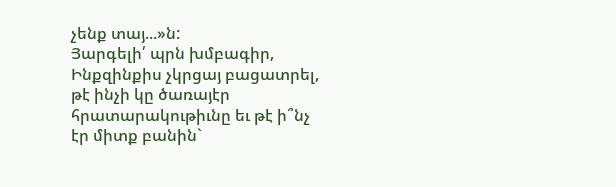չենք տայ...»ն:
Յարգելի՛ պրն խմբագիր,
Ինքզինքիս չկրցայ բացատրել, թէ ինչի կը ծառայէր հրատարակութիւնը եւ թէ ի՞նչ էր միտք բանին`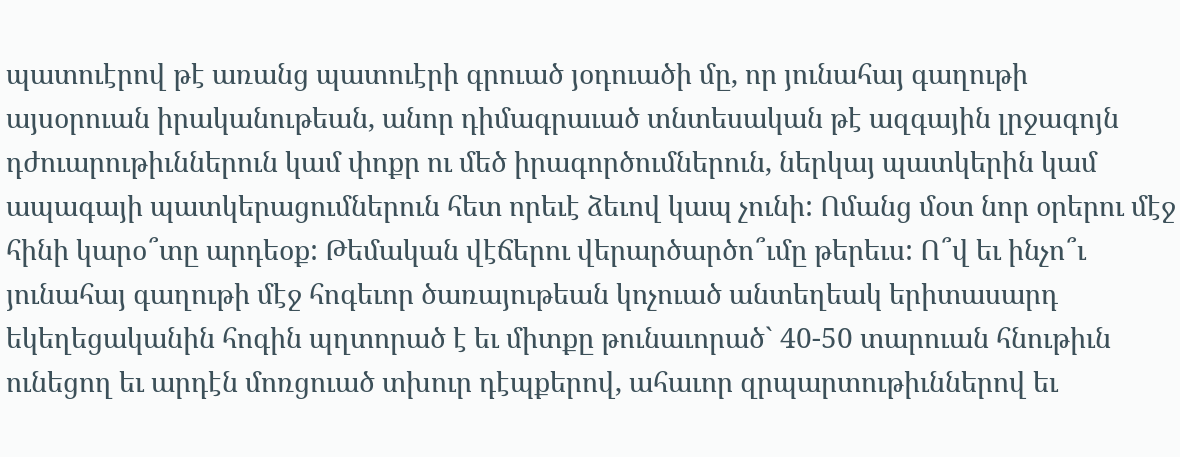պատուէրով թէ առանց պատուէրի գրուած յօդուածի մը, որ յունահայ գաղութի այսօրուան իրականութեան, անոր դիմագրաւած տնտեսական թէ ազգային լրջագոյն դժուարութիւններուն կամ փոքր ու մեծ իրագործումներուն, ներկայ պատկերին կամ ապագայի պատկերացումներուն հետ որեւէ ձեւով կապ չունի: Ոմանց մօտ նոր օրերու մէջ հինի կարօ՞տը արդեօք: Թեմական վէճերու վերարծարծո՞ւմը թերեւս: Ո՞վ եւ ինչո՞ւ յունահայ գաղութի մէջ հոգեւոր ծառայութեան կոչուած անտեղեակ երիտասարդ եկեղեցականին հոգին պղտորած է եւ միտքը թունաւորած` 40-50 տարուան հնութիւն ունեցող եւ արդէն մոռցուած տխուր դէպքերով, ահաւոր զրպարտութիւններով եւ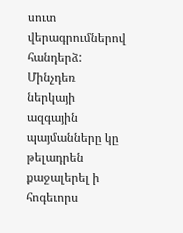սուտ վերագրումներով հանդերձ: Մինչդեռ ներկայի ազգային պայմանները կը թելադրեն քաջալերել ի հոգեւորս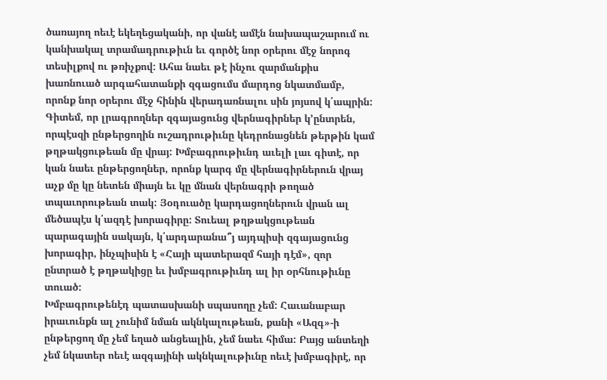ծառայող ոեւէ եկեղեցականի, որ վանէ ամէն նախապաշարում ու կանխակալ տրամադրութիւն եւ գործէ նոր օրերու մէջ նորոգ տեսիլքով ու թռիչքով: Ահա նաեւ թէ ինչու զարմանքիս խառնուած արգահատանքի զգացումս մարդոց նկատմամբ, որոնք նոր օրերու մէջ հինին վերադառնալու սին յոյսով կ՛ապրին:
Գիտեմ, որ լրագրողներ զգայացունց վերնագիրներ կ՚ընտրեն, որպէսզի ընթերցողին ուշադրութիւնը կեդրոնացնեն թերթին կամ թղթակցութեան մը վրայ: Խմբագրութիւնդ աւելի լաւ գիտէ, որ կան նաեւ ընթերցողներ, որոնք կարգ մը վերնագիրներուն վրայ աչք մը կը նետեն միայն եւ կը մնան վերնագրի թողած տպաւորութեան տակ: Յօդուածը կարդացողներուն վրան ալ մեծապէս կ՛ազդէ խորագիրը: Տուեալ թղթակցութեան պարագային սակայն, կ՛արդարանա՞յ այդպիսի զգայացունց խորագիր, ինչպիսին է «Հայի պատերազմ հայի դէմ», զոր ընտրած է թղթակիցը եւ խմբագրութիւնդ ալ իր օրհնութիւնը տուած:
Խմբագրութենէդ պատասխանի սպասողը չեմ: Հաւանաբար իրաւունքն ալ չունիմ նման ակնկալութեան, քանի «Ազգ»-ի ընթերցող մը չեմ եղած անցեալին, չեմ նաեւ հիմա: Բայց անտեղի չեմ նկատեր ոեւէ ազգայինի ակնկալութիւնը ոեւէ խմբագիրէ, որ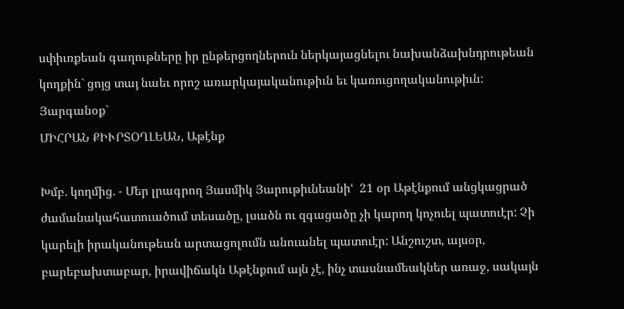սփիւռքեան գաղութները իր ընթերցողներուն ներկայացնելու նախանձախնդրութեան կողքին` ցոյց տայ նաեւ որոշ առարկայականութիւն եւ կառուցողականութիւն:
Յարգանօք`
ՄԻՀՐԱՆ ՔԻՒՐՏՕՂԼԵԱՆ, Աթէնք

Խմբ. կողմից. - Մեր լրագրող Յասմիկ Յարութիւնեանիՙ  21 օր Աթէնքում անցկացրած ժամանակահատուածում տեսածը, լսածն ու զգացածը չի կարող կոչուել պատուէր: Չի կարելի իրականութեան արտացոլումն անուանել պատուէր: Անշուշտ, այսօր, բարեբախտաբար, իրավիճակն Աթէնքում այն չէ, ինչ տասնամեակներ առաջ, սակայն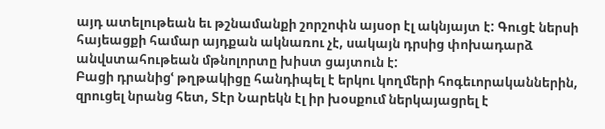այդ ատելութեան եւ թշնամանքի շորշոփն այսօր էլ ակնյայտ է: Գուցէ ներսի հայեացքի համար այդքան ակնառու չէ, սակայն դրսից փոխադարձ անվստահութեան մթնոլորտը խիստ ցայտուն է:
Բացի դրանիցՙ թղթակիցը հանդիպել է երկու կողմերի հոգեւորականներին, զրուցել նրանց հետ, Տէր Նարեկն էլ իր խօսքում ներկայացրել է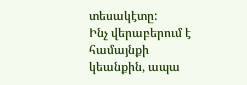տեսակէտը:
Ինչ վերաբերում է համայնքի կեանքին, ապա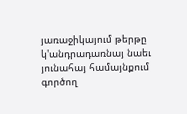յառաջիկայում թերթը կ'անդրադառնայ նաեւ յունահայ համայնքում գործող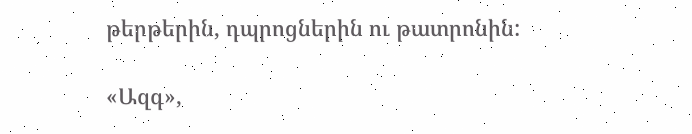թերթերին, դպրոցներին ու թատրոնին:

«Ազգ»,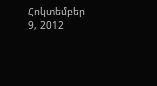Հոկտեմբեր 9, 2012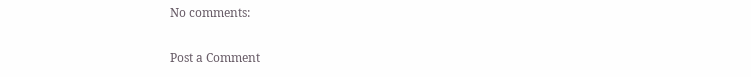No comments:

Post a Comment